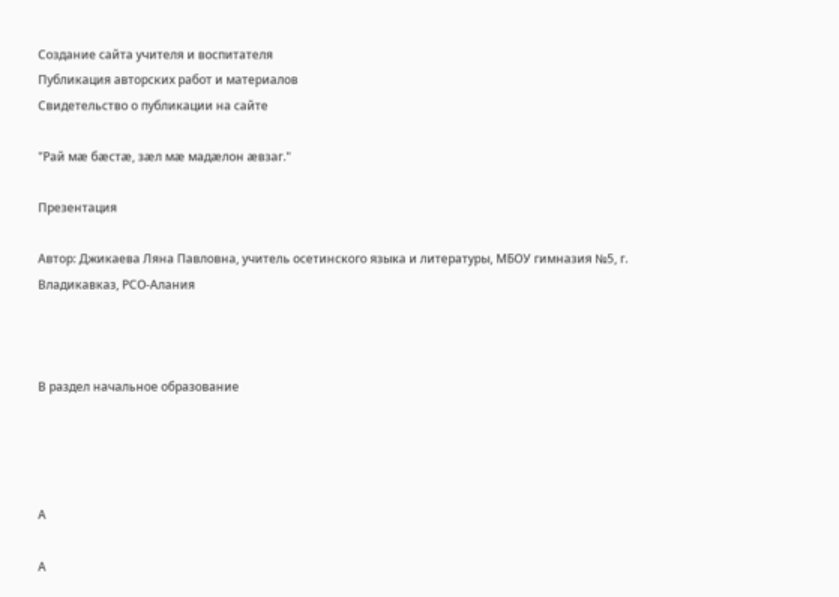Создание сайта учителя и воспитателя
Публикация авторских работ и материалов
Свидетельство о публикации на сайте

"Рай мæ бæстæ, зæл мæ мадæлон æвзаг."

Презентация

Автор: Джикаева Ляна Павловна, учитель осетинского языка и литературы, МБОУ гимназия №5, г. Владикавказ, РСО-Алания



В раздел начальное образование




А

А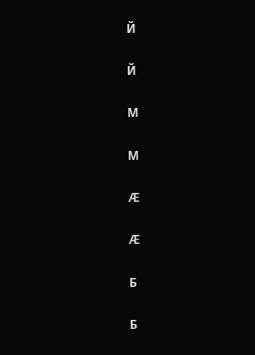Й

Й

М

М

Ӕ

Ӕ

Б

Б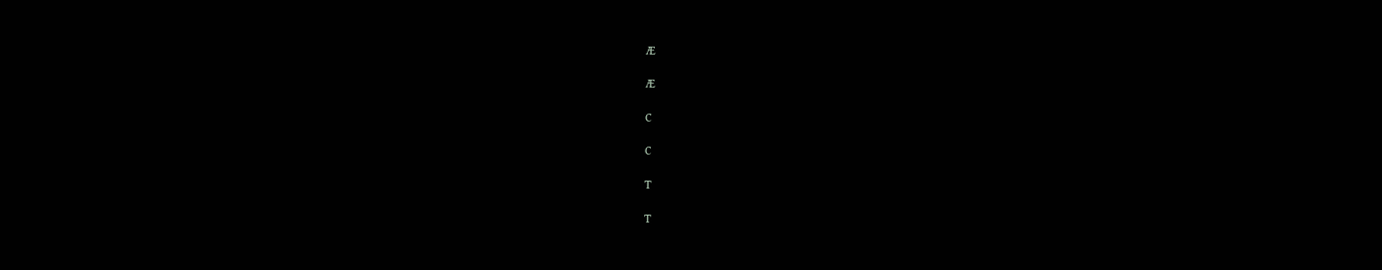Ӕ

Ӕ

С

С

Т

Т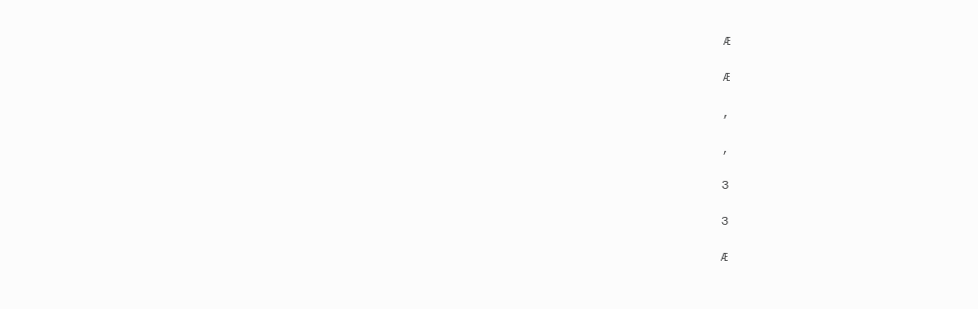Ӕ

Ӕ

,

,

З

З

Ӕ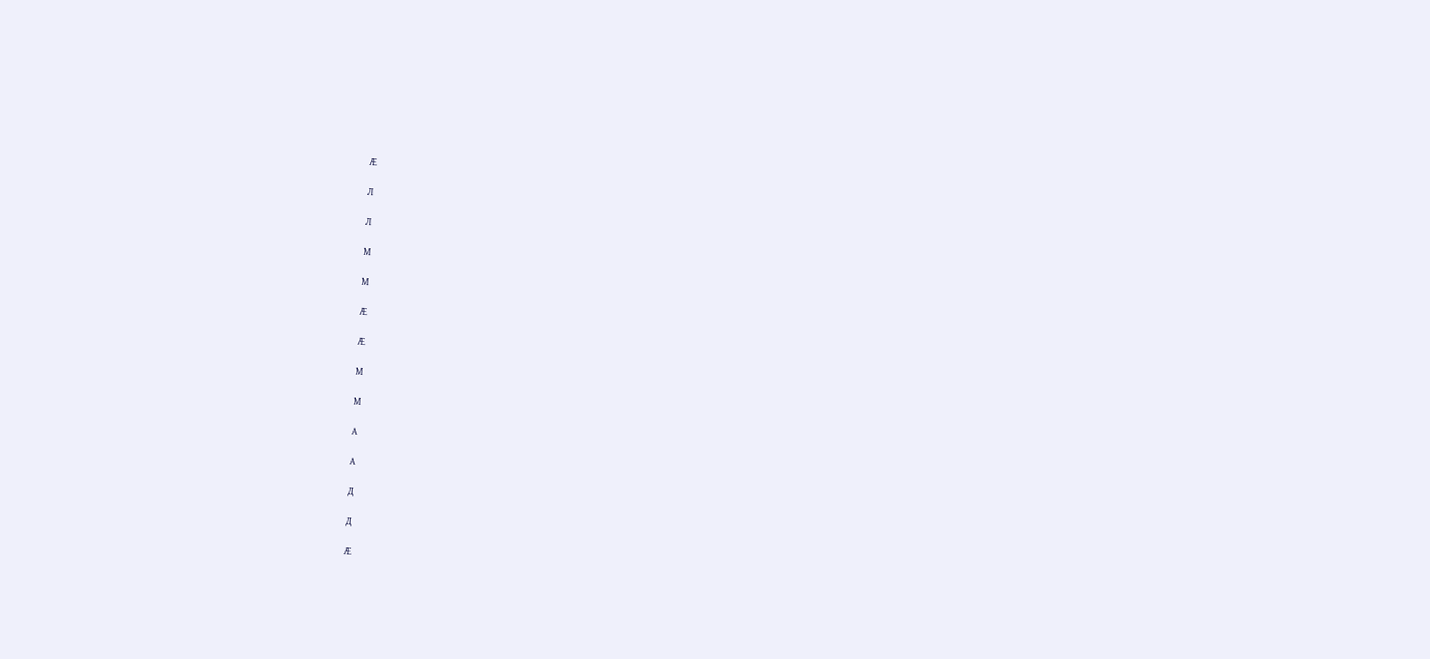Ӕ

Л

Л

М

М

Ӕ

Ӕ

М

М

А

А

Д

Д

Ӕ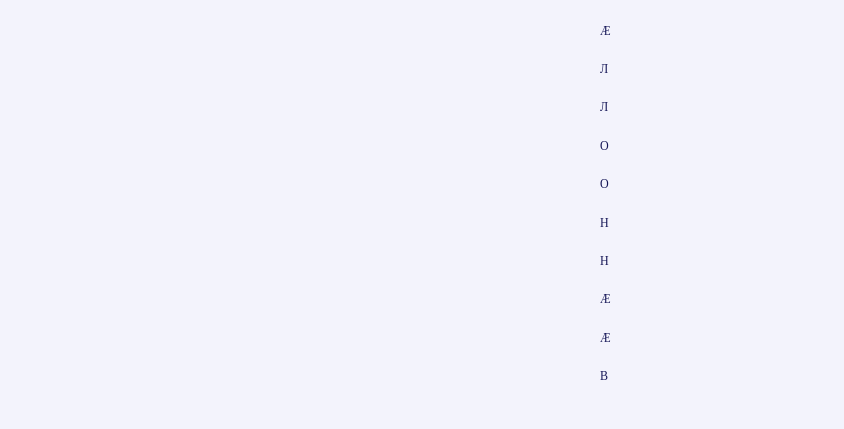Ӕ

Л

Л

О

О

Н

Н

Ӕ

Ӕ

В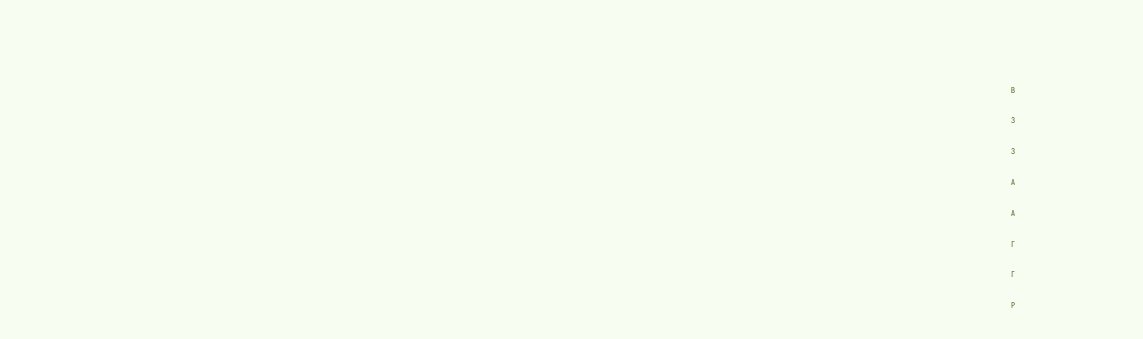В

З

З

А

А

Г

Г

Р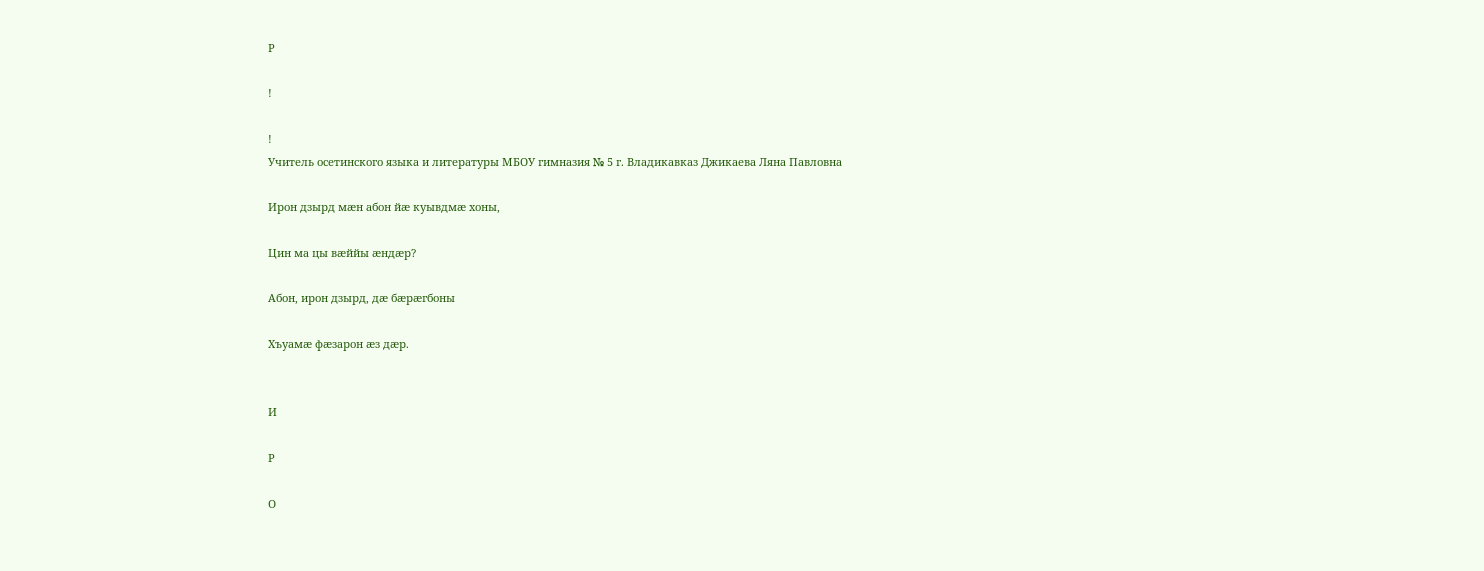Р

!

!
Учитель осетинского языка и литературы МБОУ гимназия № 5 г. Владикавказ Джикаева Ляна Павловна

Ирон дзырд мæн абон йæ куывдмæ хоны,

Цин ма цы вæййы æндæр?

Абон, ирон дзырд, дæ бæрæгбоны

Хъуамæ фæзарон æз дæр.


И

Р

О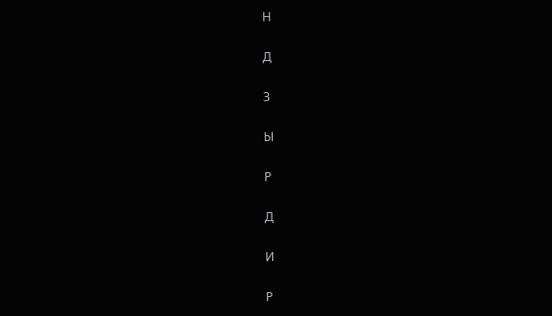Н

Д

З

Ы

Р

Д

И

Р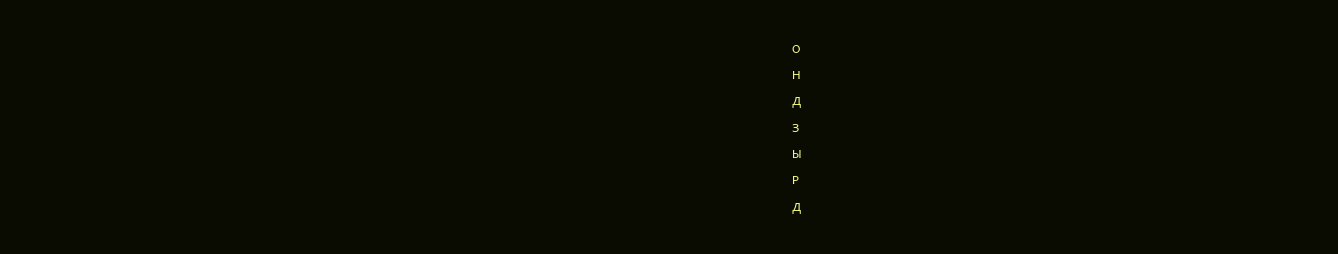О

Н

Д

З

Ы

Р

Д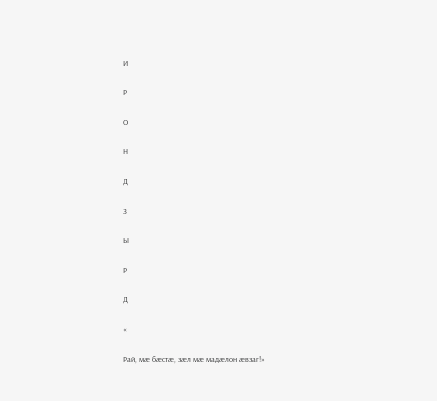И

Р

О

Н

Д

З

Ы

Р

Д

«

Рай, мӕ бӕстӕ, зӕл мӕ мадӕлон ӕвзаг!»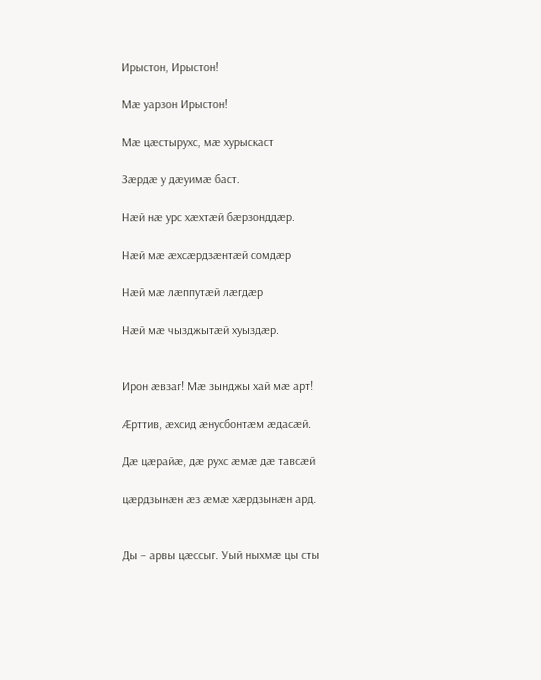Ирыстон, Ирыстон!

Мӕ уарзон Ирыстон!

Мӕ цӕстырухс, мӕ хурыскаст

Зӕрдӕ у дӕуимӕ баст.

Нӕй нӕ урс хӕхтӕй бӕрзонддӕр.

Нӕй мӕ ӕхсӕрдзӕнтӕй сомдӕр

Нӕй мӕ лӕппутӕй лӕгдӕр

Нӕй мӕ чызджытӕй хуыздӕр.


Ирон æвзаг! Мæ зынджы хай мæ арт!

Æрттив, æхсид æнусбонтæм æдасæй.

Дæ цæрайæ, дæ рухс æмæ дæ тавсæй

цæрдзынæн æз æмæ хæрдзынæн ард.


Ды – арвы цæссыг. Уый ныхмæ цы сты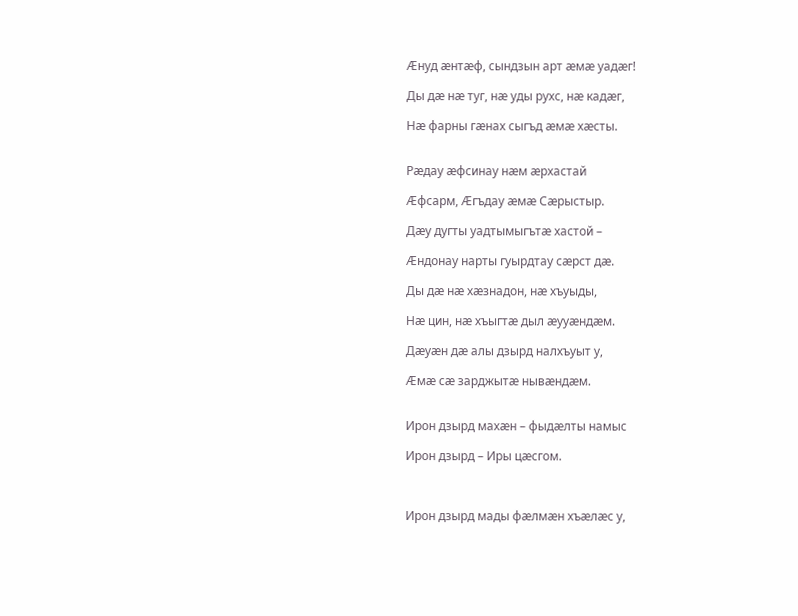Æнуд æнтæф, сындзын арт æмæ уадæг!

Ды дæ нæ туг, нæ уды рухс, нæ кадæг,

Нæ фарны гæнах сыгъд æмæ хæсты.


Рæдау æфсинау нæм æрхастай

Æфсарм, Æгъдау æмæ Сæрыстыр.

Дæу дугты уадтымыгътæ хастой –

Æндонау нарты гуырдтау сæрст дæ.

Ды дæ нæ хæзнадон, нæ хъуыды,

Нæ цин, нæ хъыгтæ дыл æууæндæм.

Дæуæн дæ алы дзырд налхъуыт у,

Æмæ сæ зарджытæ нывæндæм.


Ирон дзырд махæн – фыдæлты намыс

Ирон дзырд – Иры цæсгом.



Ирон дзырд мады фæлмæн хъæлæс у,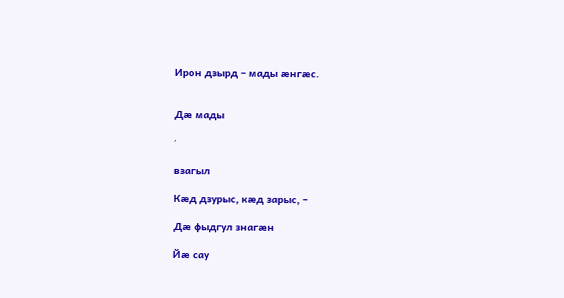Ирон дзырд – мады æнгæс.


Дæ мады

׳

взагыл

Кæд дзурыс, кæд зарыс, –

Дæ фыдгул знагæн

Йæ сау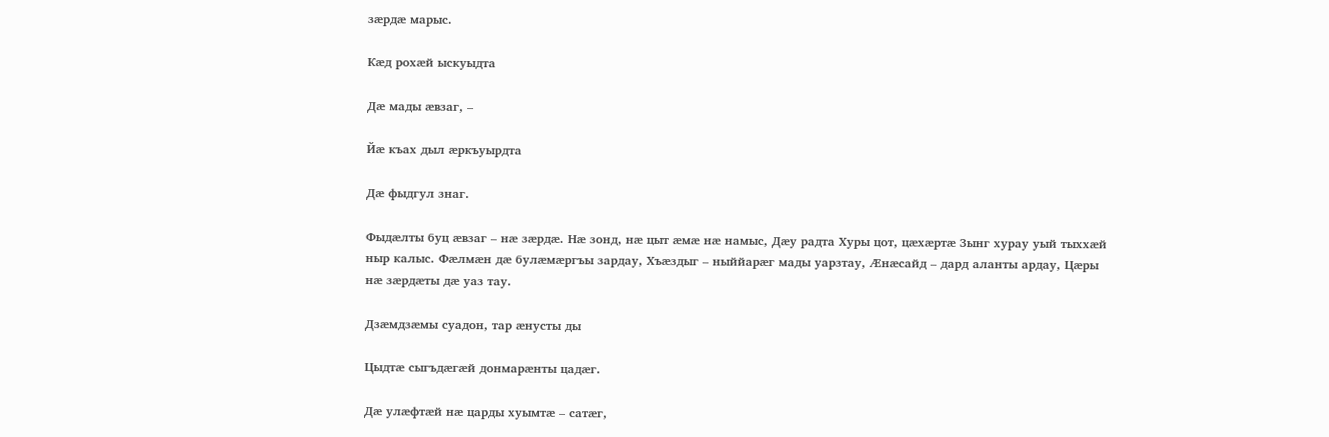зæрдæ марыс.

Кæд рохæй ыскуыдта

Дæ мады æвзаг, –

Йæ къах дыл æркъуырдта

Дæ фыдгул знаг.

Фыдæлты буц æвзаг – нæ зæрдæ. Нæ зонд, нæ цыт æмæ нæ намыс, Дæу радта Хуры цот, цæхæртæ Зынг хурау уый тыххæй ныр калыс. Фæлмæн дæ булæмæргъы зардау, Хъæздыг – ныййарæг мады уарзтау, Æнæсайд – дард аланты ардау, Цæры нæ зæрдæты дæ уаз тау.

Дзæмдзæмы суадон, тар æнусты ды

Цыдтæ сыгъдæгæй донмарæнты цадæг.

Дæ улæфтæй нæ царды хуымтæ – сатæг,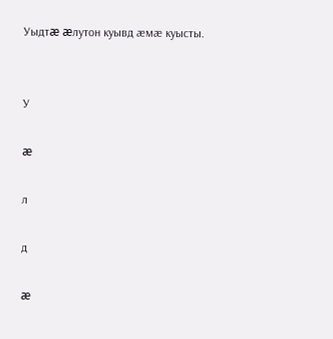Уыдтæ æлутон куывд æмæ куысты.


У

æ

л

д

æ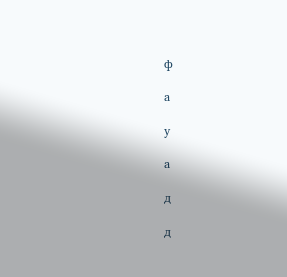ф

а

у

а

д

д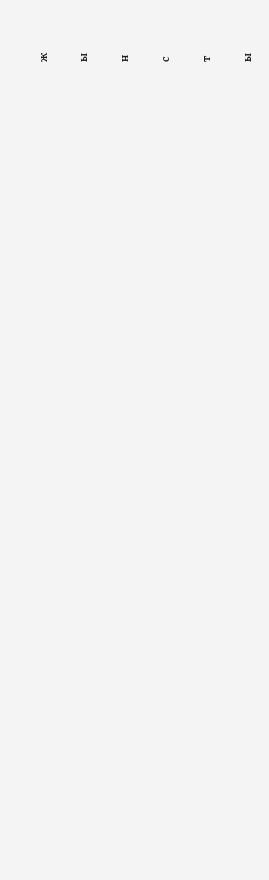ж

ы

н

с

т

ы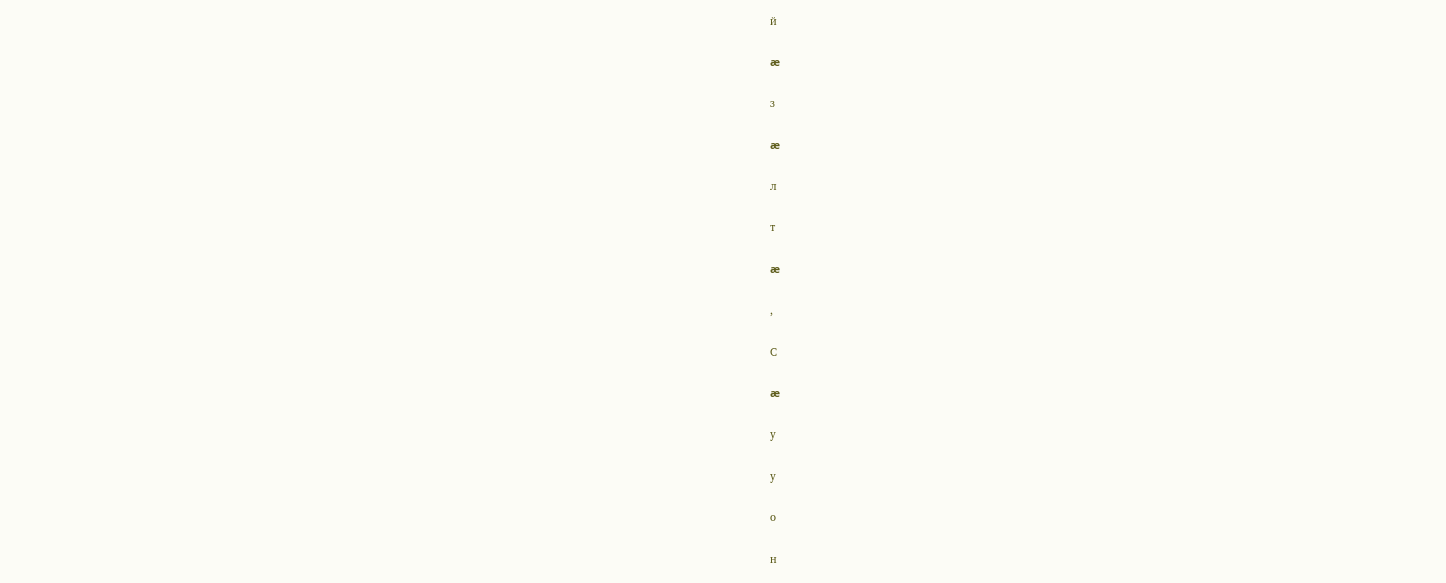й

æ

з

æ

л

т

æ

,

С

æ

у

у

о

н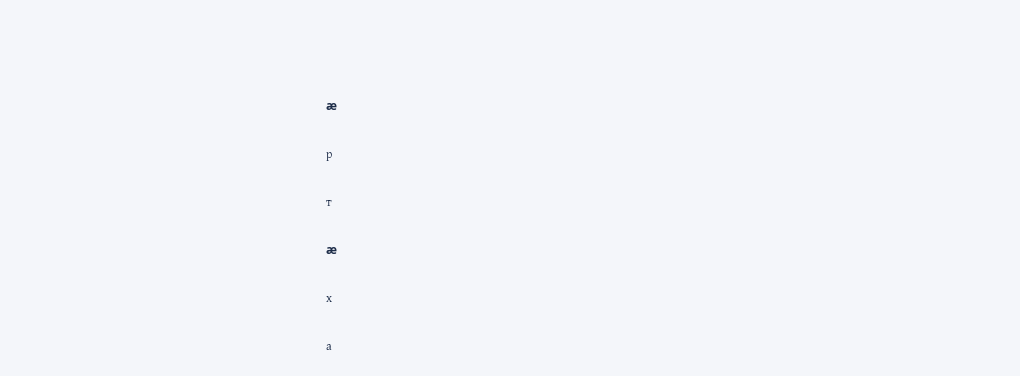æ

р

т

æ

х

а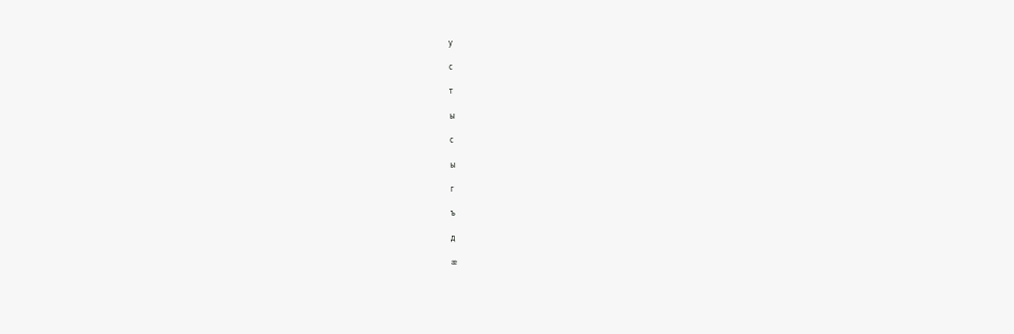у

с

т

ы

с

ы

г

ъ

д

æ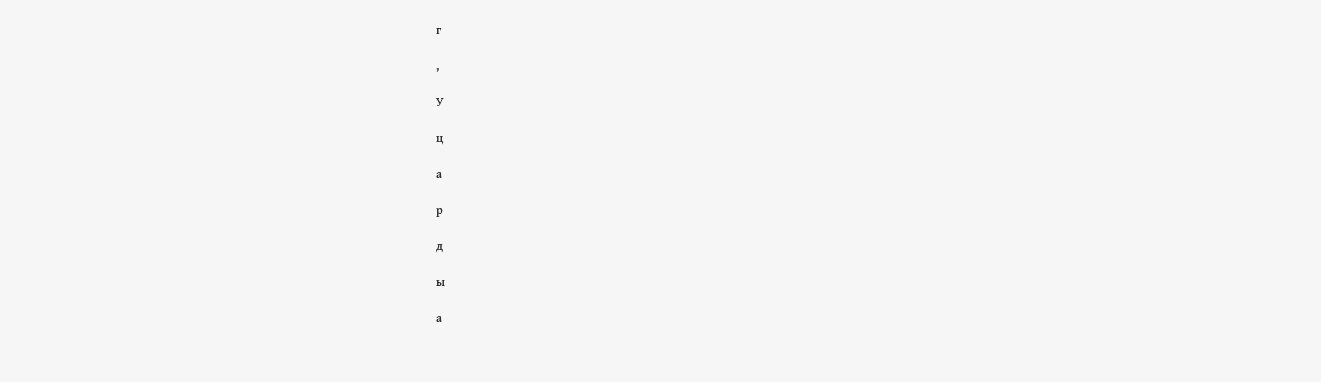г

,

У

ц

а

р

д

ы

а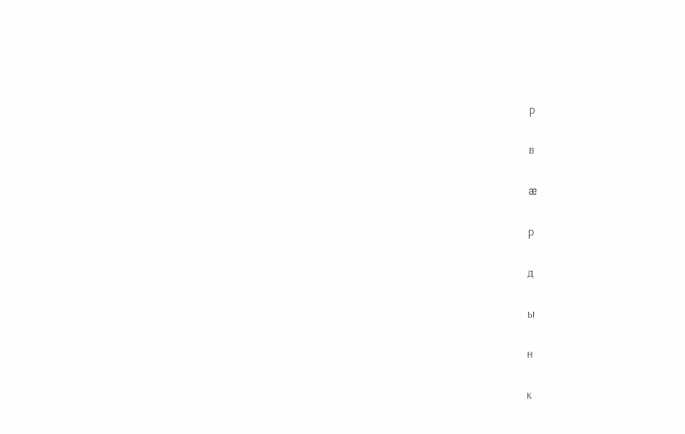р

в

æ

р

д

ы

н

к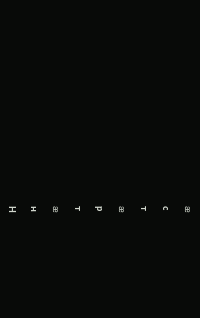æ

с

т

æ

р

т

æ

н

Н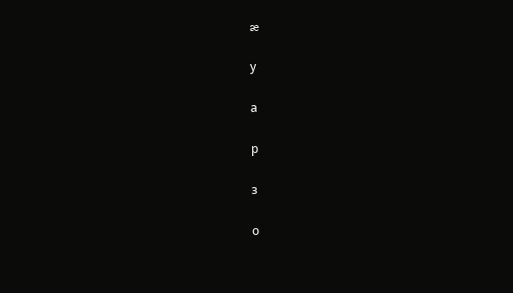æ

у

а

р

з

о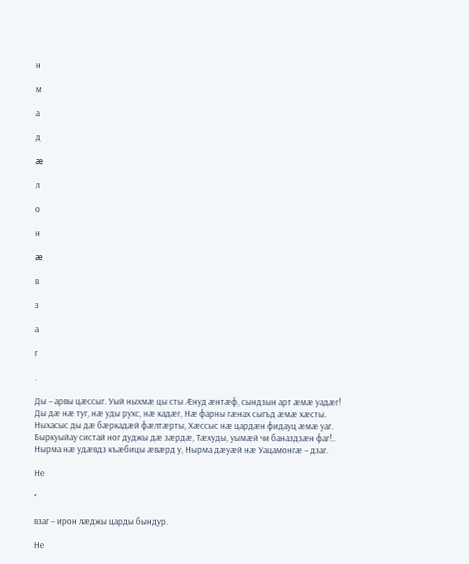н

м

а

д

æ

л

о

н

æ

в

з

а

г

.

Ды – арвы цæссыг. Уый ныхмæ цы сты Æнуд æнтæф, сындзын арт æмæ уадæг! Ды дæ нæ туг, нæ уды рухс, нæ кадæг, Нæ фарны гæнах сыгъд æмæ хæсты.
Ныхасыс ды дæ бæркадæй фæлтæрты, Хæссыс нæ цардæн фидауц æмæ уаг. Быркуыйау систай ног дуджы дæ зæрдæ, Тæхуды, уымæй чи баназдзæн фаг!.. Нырма нæ удæвдз къæбицы æвæрд у, Нырма дæуæй нæ Уацамонгæ – дзаг.

Не

׳

взаг – ирон лæджы царды бындур.

Не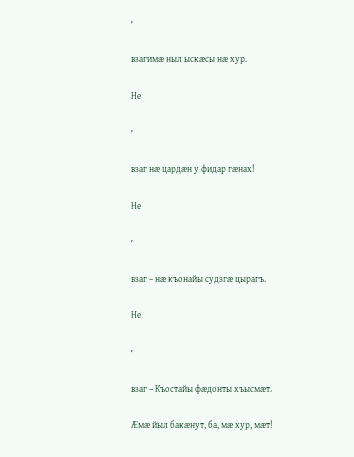׳

взагимæ ныл ыскæсы нæ хур.

Не

׳

взаг нæ цардæн у фидар гæнах!

Не

׳

взаг – нæ къонайы судзгæ цырагъ.

Не

׳

взаг – Къостайы фæдонты хъысмæт.

Æмæ йыл бакæнут, ба, мæ хур, мæт!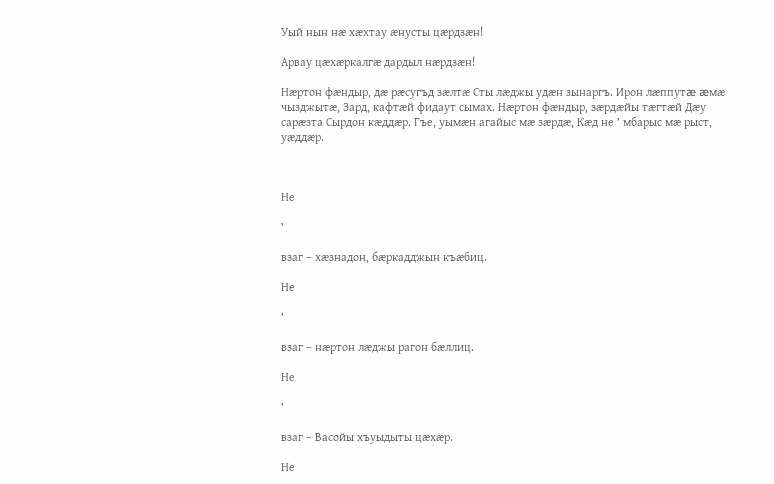Уый нын нæ хæхтау æнусты цæрдзæн!

Арвау цæхæркалгæ дардыл нæрдзæн!

Нæртон фæндыр, дæ рæсугъд зæлтæ Сты лæджы удæн зынаргъ. Ирон лæппутæ æмæ чызджытæ, Зард, кафтæй фидаут сымах. Нæртон фæндыр, зæрдæйы тæгтæй Дæу сарæзта Сырдон кæддæр. Гъе, уымæн агайыс мæ зæрдæ, Кæд не ׳ мбарыс мæ рыст, уæддæр.



Не

׳

взаг – хæзнадон, бæркадджын къæбиц.

Не

׳

взаг – нæртон лæджы рагон бæллиц.

Не

׳

взаг – Васойы хъуыдыты цæхæр.

Не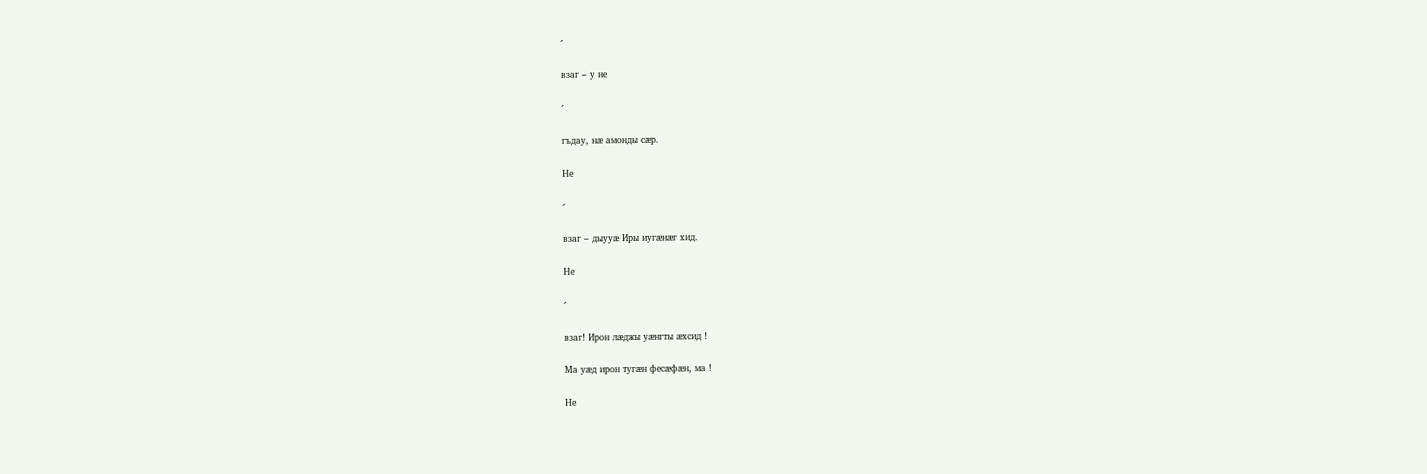׳

взаг – у не

׳

гъдау, нæ амонды сæр.

Не

׳

взаг – дыууæ Иры иугæнæг хид.

Не

׳

взаг! Ирон лæджы уæнгты æхсид !

Ма уæд ирон тугæн фесæфæн, ма !

Не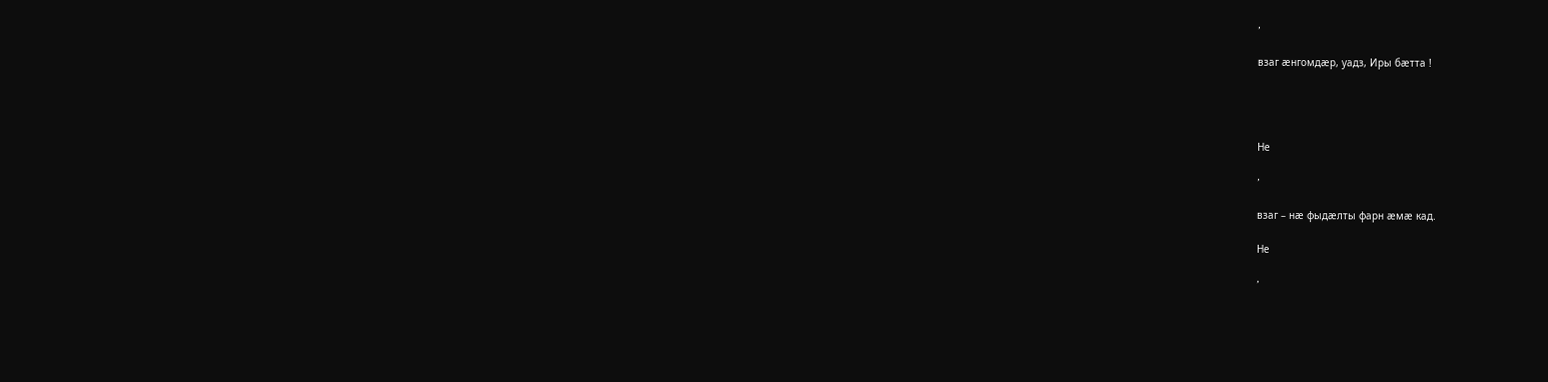׳

взаг æнгомдæр, уадз, Иры бæтта !




Не

׳

взаг – нæ фыдæлты фарн æмæ кад.

Не

׳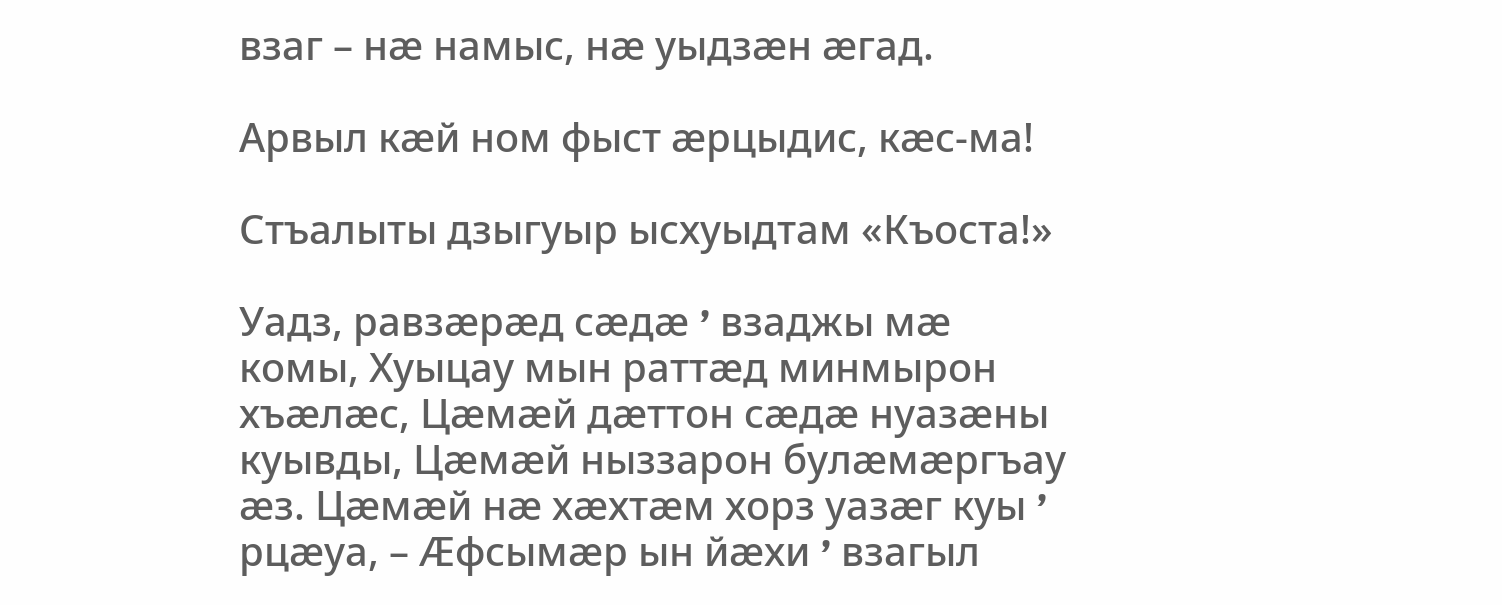взаг – нæ намыс, нæ уыдзæн æгад.

Арвыл кæй ном фыст æрцыдис, кæс-ма!

Стъалыты дзыгуыр ысхуыдтам «Къоста!»

Уадз, равзæрæд сæдæ ׳ взаджы мæ комы, Хуыцау мын раттæд минмырон хъæлæс, Цæмæй дæттон сæдæ нуазæны куывды, Цæмæй ныззарон булæмæргъау æз. Цæмæй нæ хæхтæм хорз уазæг куы ׳ рцæуа, – Æфсымæр ын йæхи ׳ взагыл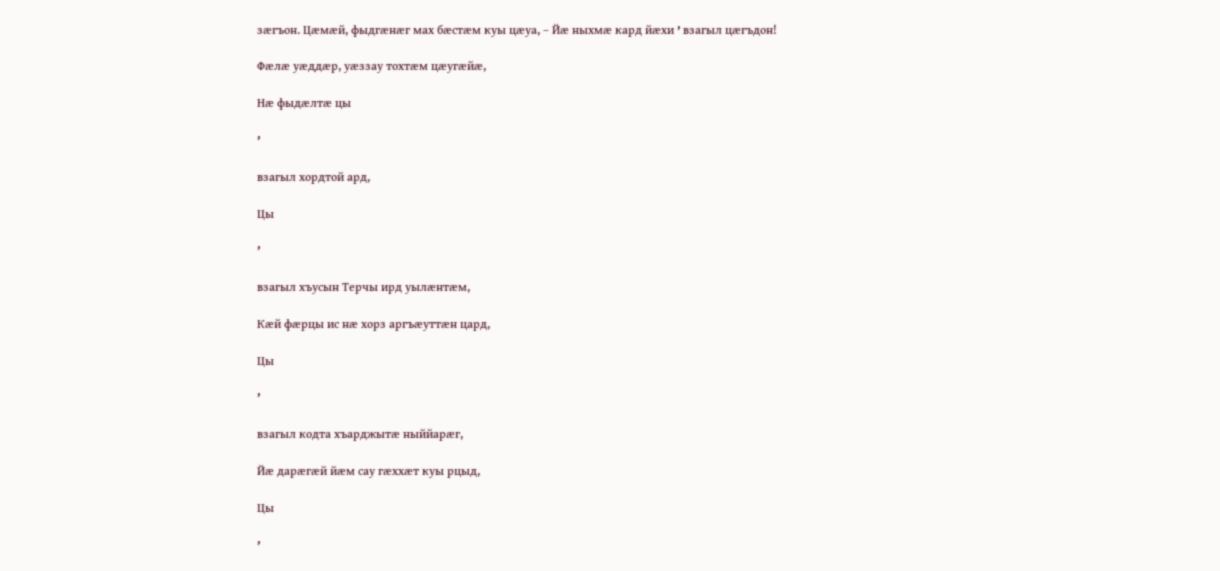зæгъон. Цæмæй, фыдгæнæг мах бæстæм куы цæуа, – Йæ ныхмæ кард йæхи ׳ взагыл цæгъдон!

Фӕлӕ уӕддӕр, уӕззау тохтӕм цӕугӕйӕ,

Нӕ фыдӕлтӕ цы

׳

взагыл хордтой ард,

Цы

׳

взагыл хъусын Терчы ирд уылӕнтӕм,

Кӕй фӕрцы ис нӕ хорз аргъӕуттӕн цард,

Цы

׳

взагыл кодта хъарджытӕ ныййарӕг,

Йӕ дарӕгӕй йӕм сау гӕххӕт куы рцыд,

Цы

׳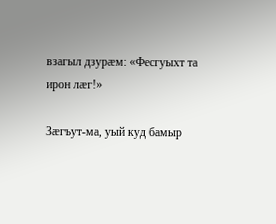взагыл дзурӕм: «Фесгуыхт та ирон лӕг!»

Зӕгъут-ма, уый куд бамыр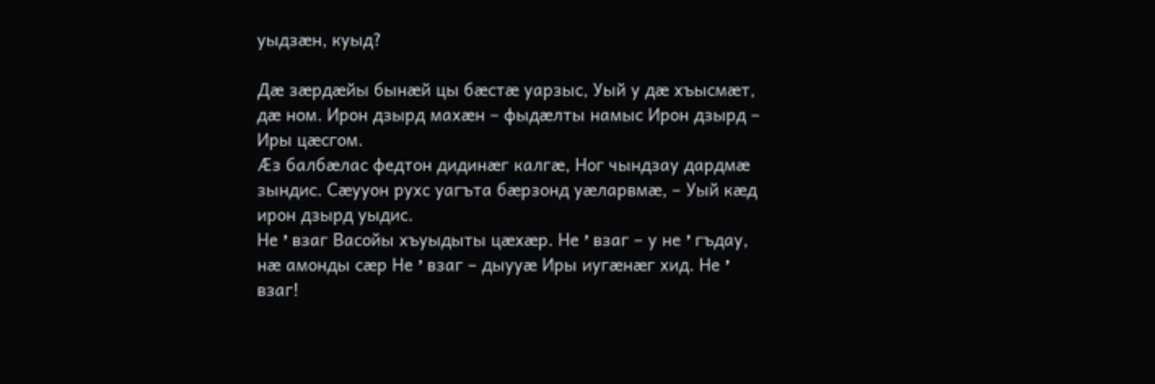уыдзӕн, куыд?

Дæ зæрдæйы бынæй цы бæстæ уарзыс, Уый у дæ хъысмæт, дæ ном. Ирон дзырд махæн – фыдæлты намыс Ирон дзырд – Иры цæсгом.
Æз балбæлас федтон дидинæг калгæ, Ног чындзау дардмæ зындис. Сæууон рухс уагъта бæрзонд уæларвмæ, – Уый кæд ирон дзырд уыдис.
Не ׳ взаг Васойы хъуыдыты цӕхӕр. Не ׳ взаг – у не ׳ гъдау, нӕ амонды сӕр Не ׳ взаг – дыууӕ Иры иугӕнӕг хид. Не ׳ взаг!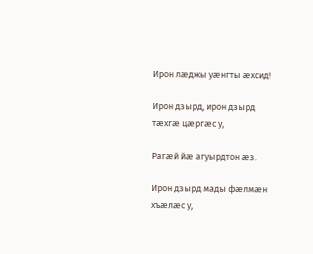Ирон лӕджы уӕнгты ӕхсид!

Ирон дзырд, ирон дзырд тæхгæ цæргæс у,

Рагæй йæ агуырдтон æз.

Ирон дзырд мады фæлмæн хъæлæс у,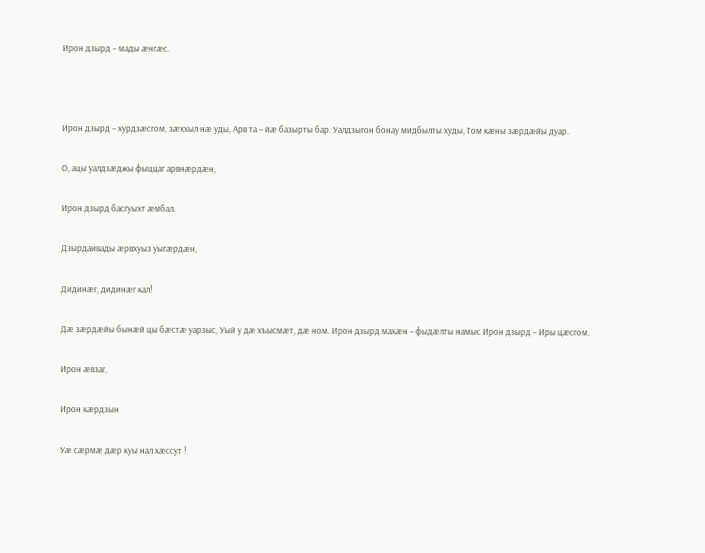Ирон дзырд – мады æнгæс.



Ирон дзырд – хурдзæсгом, зæххыл нæ уды, Арв та – йæ базырты бар. Уалдзыгон бонау мидбылты худы, Гом кæны зæрдæйы дуар.

О, ацы уалдзæджы фыццаг арвнæрдæн,

Ирон дзырд басгуыхт æмбал.

Дзырдаивады æрвхуыз уыгæрдæн,

Дидинæг, дидинæг кал!

Дæ зæрдæйы бынæй цы бæстæ уарзыс, Уый у дæ хъысмæт, дæ ном. Ирон дзырд махæн – фыдæлты намыс Ирон дзырд – Иры цæсгом.

Ирон æвзаг,

Ирон кæрдзын

Уæ сæрмæ дæр куы нал хæссут !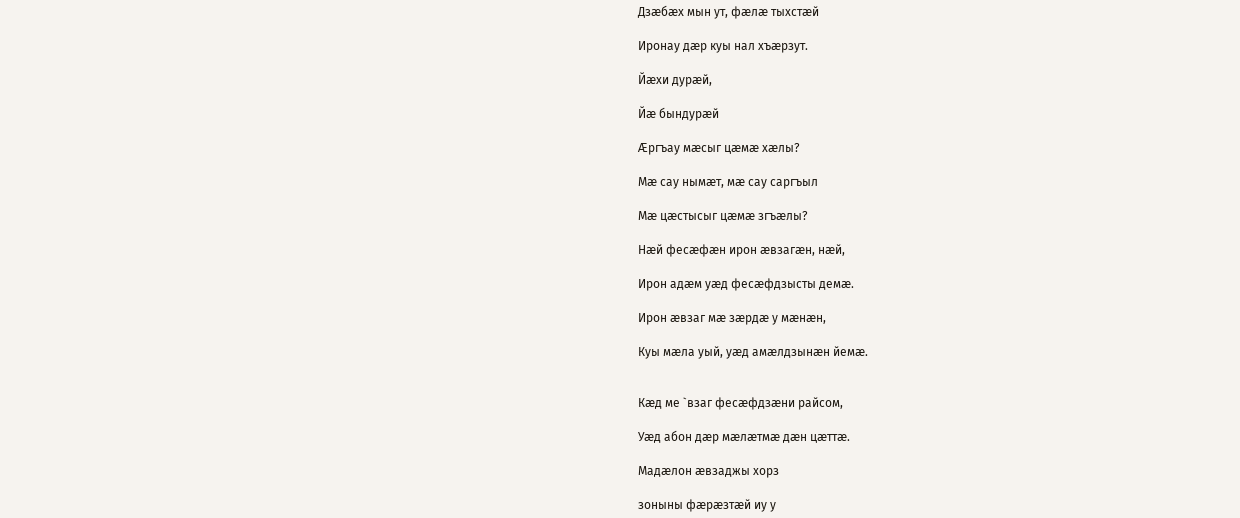Дзæбæх мын ут, фæлæ тыхстæй

Иронау дæр куы нал хъæрзут.

Йæхи дурæй,

Йæ бындурæй

Æргъау мæсыг цæмæ хæлы?

Мæ сау нымæт, мæ сау саргъыл

Мæ цæстысыг цæмæ згъæлы?

Нæй фесæфæн ирон æвзагæн, нæй,

Ирон адæм уæд фесæфдзысты демæ.

Ирон æвзаг мæ зæрдæ у мæнæн,

Куы мæла уый, уæд амæлдзынæн йемæ.


Кӕд ме `взаг фесӕфдзӕни райсом,

Уӕд абон дӕр мӕлӕтмӕ дӕн цӕттӕ.

Мадӕлон ӕвзаджы хорз

зоныны фӕрӕзтӕй иу у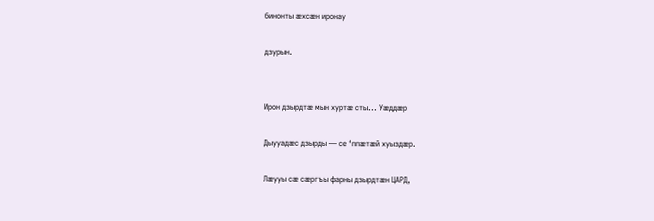бинонты ӕхсӕн иронау

дзурын.


Ирон дзырдтæ мын хуртæ сты... Уæддæр

Дыууадæс дзырды — се ‘ппæтæй хуыздæр.

Лæууы сæ сæргъы фарны дзырдтæн ЦАРД,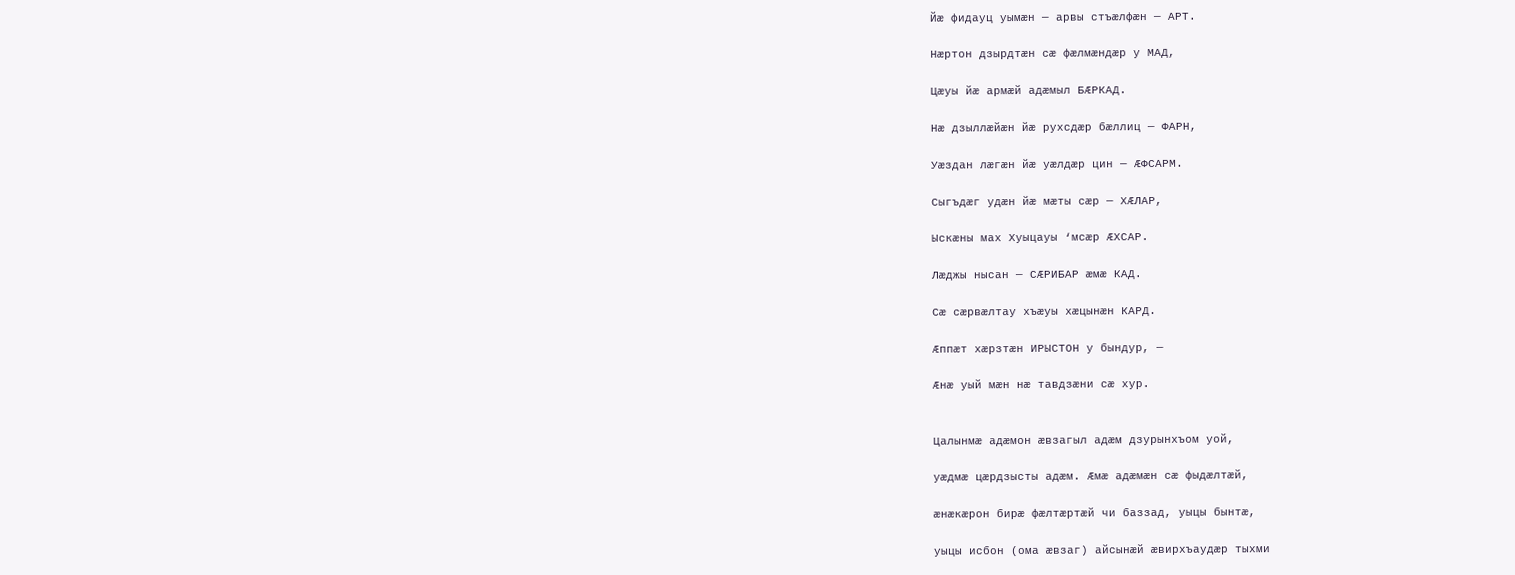Йæ фидауц уымæн — арвы стъæлфæн — АРТ.

Нæртон дзырдтæн сæ фæлмæндæр у МАД,

Цæуы йæ армæй адæмыл БÆРКАД.

Нæ дзыллæйæн йæ рухсдæр бæллиц — ФАРН,

Уæздан лæгæн йæ уæлдæр цин — ÆФСАРМ.

Сыгъдæг удæн йæ мæты сæр — ХÆЛАР,

Ыскæны мах Хуыцауы ‘мсæр ÆХСАР.

Лæджы нысан — СÆРИБАР æмæ КАД.

Сæ сæрвæлтау хъæуы хæцынæн КАРД.

Æппæт хæрзтæн ИРЫСТОН у бындур, —

Æнæ уый мæн нæ тавдзæни сæ хур.


Цалынмæ адæмон æвзагыл адæм дзурынхъом уой,

уæдмæ цæрдзысты адæм. Æмæ адæмæн сæ фыдæлтæй,

æнæкæрон бирæ фæлтæртæй чи баззад, уыцы бынтæ,

уыцы исбон (ома æвзаг) айсынæй æвирхъаудæр тыхми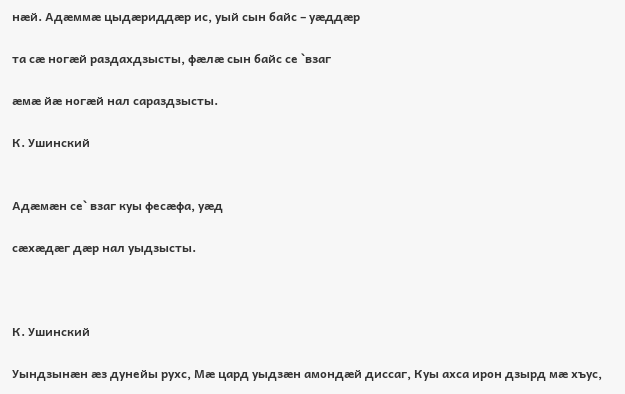нæй. Адæммæ цыдæриддæр ис, уый сын байс – уæддæр

та сæ ногæй раздахдзысты, фæлæ сын байс се `взаг

æмæ йæ ногæй нал сараздзысты.

К. Ушинский


Адæмæн се` взаг куы фесæфа, уæд

сæхæдæг дæр нал уыдзысты.



К. Ушинский

Уындзынæн æз дунейы рухс, Мæ цард уыдзæн амондæй диссаг, Куы ахса ирон дзырд мæ хъус,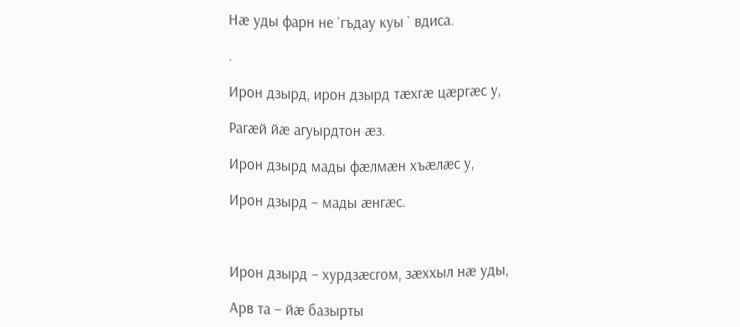Нæ уды фарн не `гъдау куы ` вдиса.

.

Ирон дзырд, ирон дзырд тæхгæ цæргæс у,

Рагæй йæ агуырдтон æз.

Ирон дзырд мады фæлмæн хъæлæс у,

Ирон дзырд – мады æнгæс.



Ирон дзырд – хурдзæсгом, зæххыл нæ уды,

Арв та – йæ базырты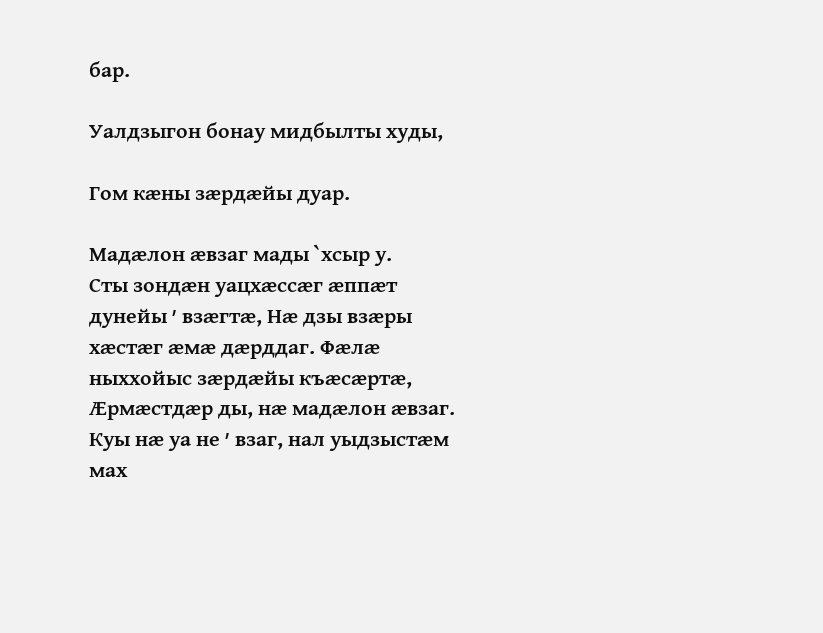бар.

Уалдзыгон бонау мидбылты худы,

Гом кæны зæрдæйы дуар.

Мадæлон æвзаг мады `хсыр у.
Сты зондæн уацхæссæг æппæт дунейы ׳ взæгтæ, Нæ дзы взæры хæстæг æмæ дæрддаг. Фæлæ ныххойыс зæрдæйы къæсæртæ, Æрмæстдæр ды, нæ мадæлон æвзаг. Куы нæ уа не ׳ взаг, нал уыдзыстæм мах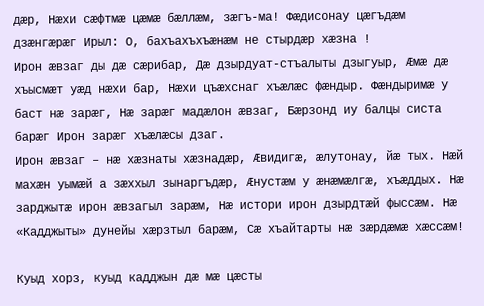дæр, Нæхи сæфтмæ цæмæ бæллæм, зæгъ-ма! Фæдисонау цæгъдæм дзæнгæрæг Ирыл: О, бахъахъхъæнæм не стырдæр хæзна !
Ирон ӕвзаг ды дӕ сӕрибар, Дӕ дзырдуат-стъалыты дзыгуыр, Ӕмӕ дӕ хъысмӕт уӕд нӕхи бар, Нӕхи цъӕхснаг хъӕлӕс фӕндыр. Фӕндыримӕ у баст нӕ зарӕг, Нӕ зарӕг мадӕлон ӕвзаг, Бӕрзонд иу балцы систа барӕг Ирон зарӕг хъӕлӕсы дзаг.
Ирон æвзаг – нæ хæзнаты хæзнадæр, Æвидигæ, æлутонау, йæ тых. Нæй махæн уымæй а зæххыл зынаргъдæр, Æнустæм у æнæмæлгæ, хъæддых. Нæ зарджытæ ирон æвзагыл зарæм, Нæ истори ирон дзырдтæй фыссæм. Нæ «Кадджыты» дунейы хæрзтыл барæм, Сæ хъайтарты нæ зæрдæмæ хæссæм!

Куыд хорз, куыд кадджын дӕ мӕ цӕсты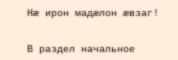Нӕ ирон мадӕлон ӕвзаг!


В раздел начальное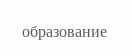образование